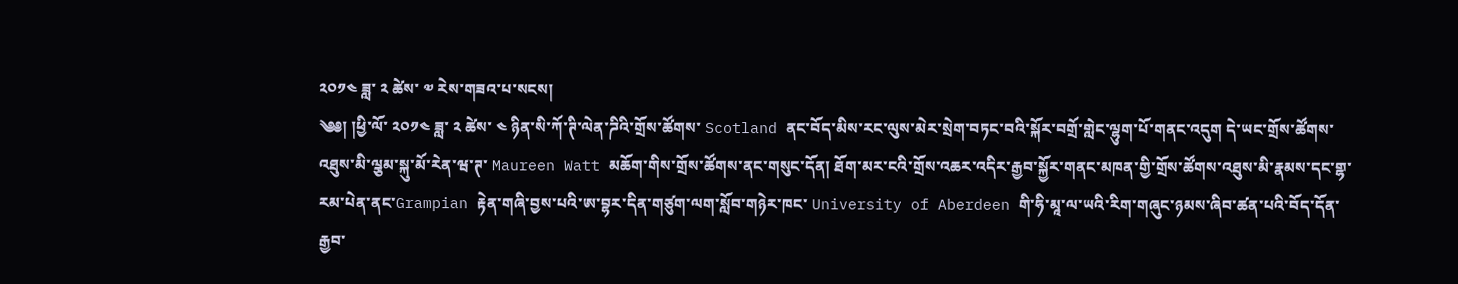༢༠༡༤ ཟླ་ ༢ ཚེས་ ༧ རེས་གཟའ་པ་སངས།
༄༅། །ཕྱི་ལོ་ ༢༠༡༤ ཟླ་ ༢ ཚེས་ ༤ ཉིན་སི་ཀོ་ཊི་ལེན་ཌིའི་གྲོས་ཚོགས་ Scotland ནང་བོད་མིས་རང་ལུས་མེར་སྲེག་བཏང་བའི་སྐོར་བགྲོ་གླེང་ལྷུག་པོ་གནང་འདུག དེ་ཡང་གྲོས་ཚོགས་འཐུས་མི་ལྕམ་སྐུ་མོ་རེན་ཝ་ཊ་ Maureen Watt མཆོག་གིས་གྲོས་ཚོགས་ནང་གསུང་དོན། ཐོག་མར་ངའི་གྲོས་འཆར་འདིར་རྒྱབ་སྐྱོར་གནང་མཁན་གྱི་གྲོས་ཚོགས་འཐུས་མི་རྣམས་དང་གྷ་རམ་པེན་ནང་Grampian རྟེན་གཞི་བྱས་པའི་ཨ་བྷར་དིན་གཙུག་ལག་སློབ་གཉེར་ཁང་ University of Aberdeen གི་ཧི་མཱ་ལ་ཡའི་རིག་གཞུང་ཉམས་ཞིབ་ཚན་པའི་བོད་དོན་རྒྱབ་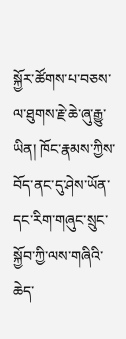སྐྱོར་ཚོགས་པ་བཅས་ལ་ཐུགས་རྗེ་ཆེ་ཞུ་རྒྱུ་ཡིན། ཁོང་རྣམས་ཀྱིས་བོད་ནང་དུ་ཤེས་ཡོན་དང་རིག་གཞུང་སྲུང་སྐྱོབ་ཀྱི་ལས་གཞིའི་ཆེད་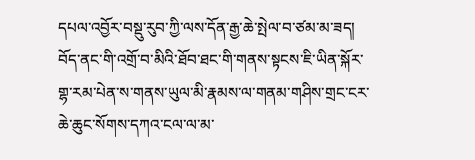དཔལ་འབྱོར་བསྡུ་རུབ་ཀྱི་ལས་དོན་རྒྱ་ཆེ་སྤེལ་བ་ཙམ་མ་ཟད། བོད་ནང་གི་འགྲོ་བ་མིའི་ཐོབ་ཐང་གི་གནས་སྟངས་ཇི་ཡིན་སྐོར་གྷ་རམ་པེན་ས་གནས་ཡུལ་མི་རྣམས་ལ་གནམ་གཤིས་གྲང་ངར་ཆེ་ཆུང་སོགས་དཀའ་ངལ་ལ་མ་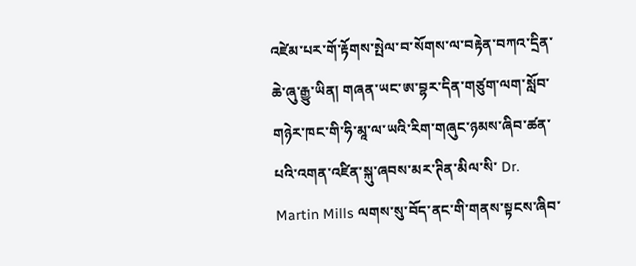འཛེམ་པར་གོ་རྟོགས་སྤེལ་བ་སོགས་ལ་བརྟེན་བཀའ་དྲིན་ཆེ་ཞུ་རྒྱུ་ཡིན། གཞན་ཡང་ཨ་བྷར་དིན་གཙུག་ལག་སློབ་གཉེར་ཁང་གི་ཧི་མཱ་ལ་ཡའི་རིག་གཞུང་ཉམས་ཞིབ་ཚན་པའི་འགན་འཛིན་སྐུ་ཞབས་མར་ཊིན་མིལ་སི་ Dr. Martin Mills ལགས་སུ་བོད་ནང་གི་གནས་སྟངས་ཞིབ་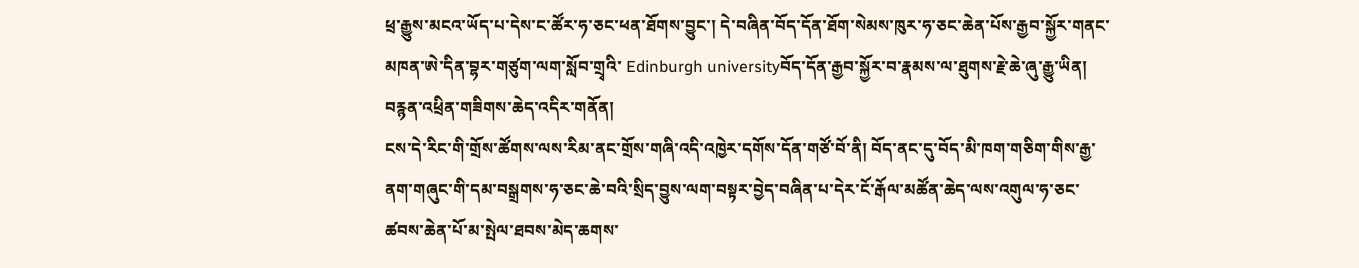ཕྲ་རྒྱུས་མངའ་ཡོད་པ་དེས་ང་ཚོར་ཧ་ཅང་ཕན་ཐོགས་བྱུང་། དེ་བཞིན་བོད་དོན་ཐོག་སེམས་ཁུར་ཧ་ཅང་ཆེན་པོས་རྒྱབ་སྐྱོར་གནང་མཁན་ཨེ་དིན་བྷར་གཙུག་ལག་སློབ་གྲྭའི་ Edinburgh universityབོད་དོན་རྒྱབ་སྐྱོར་བ་རྣམས་ལ་ཐུགས་རྗེ་ཆེ་ཞུ་རྒྱུ་ཡིན།
བརྙན་འཕྲིན་གཟིགས་ཆེད་འདིར་གནོན།
ངས་དེ་རིང་གི་གྲོས་ཚོགས་ལས་རིམ་ནང་གྲོས་གཞི་འདི་འཁྱེར་དགོས་དོན་གཙོ་བོ་ནི། བོད་ནང་དུ་བོད་མི་ཁག་གཅིག་གིས་རྒྱ་ནག་གཞུང་གི་དམ་བསྒྲགས་ཧ་ཅང་ཆེ་བའི་སྲིད་བྱུས་ལག་བསྟར་བྱེད་བཞིན་པ་དེར་ངོ་རྒོལ་མཚོན་ཆེད་ལས་འགུལ་ཧ་ཅང་ཚབས་ཆེན་པོ་མ་སྤེལ་ཐབས་མེད་ཆགས་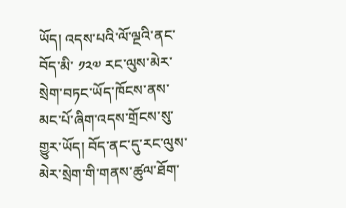ཡོད། འདས་པའི་ལོ་ལྔའི་ནང་བོད་མི་ ༡༢༧ རང་ལུས་མེར་སྲེག་བཏང་ཡོད་ཁོངས་ནས་མང་པོ་ཞིག་འདས་གྲོངས་སུ་གྱུར་ཡོད། བོད་ནང་དུ་རང་ལུས་མེར་སྲེག་གི་གནས་ཚུལ་ཐོག་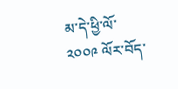མ་དེ་ཕྱི་ལོ་ ༢༠༠༩ ལོར་བོད་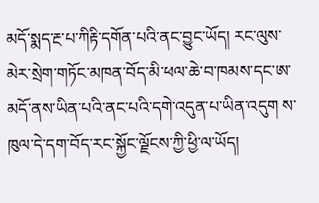མདོ་སྨད་རྔ་པ་ཀིརྟི་དགོན་པའི་ནང་བྱུང་ཡོད། རང་ལུས་མེར་སྲེག་གཏོང་མཁན་བོད་མི་ཕལ་ཆེ་བ་ཁམས་དང་ཨ་མདོ་ནས་ཡིན་པའི་ནང་པའི་དགེ་འདུན་པ་ཡིན་འདུག ས་ཁུལ་དེ་དག་བོད་རང་སྐྱོང་ལྗོངས་ཀྱི་ཕྱི་ལ་ཡོད།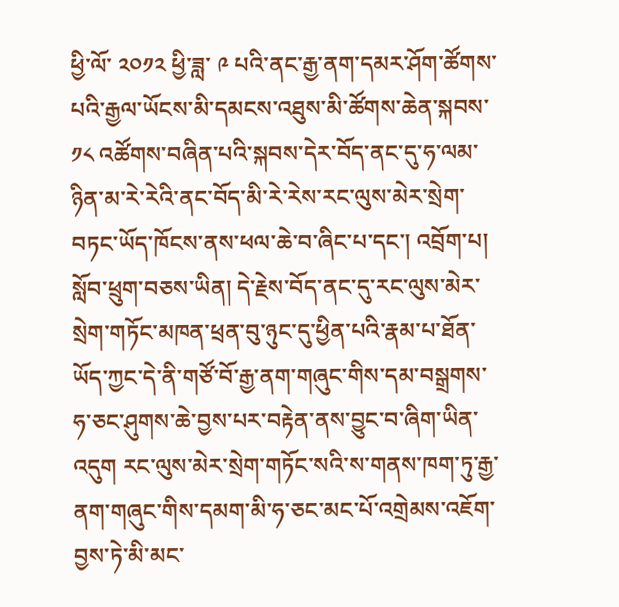ཕྱི་ལོ་ ༢༠༡༢ ཕྱི་ཟླ་ ༩ པའི་ནང་རྒྱ་ནག་དམར་ཤོག་ཚོགས་པའི་རྒྱལ་ཡོངས་མི་དམངས་འཐུས་མི་ཚོགས་ཆེན་སྐབས་ ༡༨ འཚོགས་བཞིན་པའི་སྐབས་དེར་བོད་ནང་དུ་ཧ་ལམ་ཉིན་མ་རེ་རེའི་ནང་བོད་མི་རེ་རེས་རང་ལུས་མེར་སྲེག་བཏང་ཡོད་ཁོངས་ནས་ཕལ་ཆེ་བ་ཞིང་པ་དང་། འབྲོག་པ། སློབ་ཕྲུག་བཅས་ཡིན། དེ་རྗེས་བོད་ནང་དུ་རང་ལུས་མེར་སྲེག་གཏོང་མཁན་ཕྲན་བུ་ཉུང་དུ་ཕྱིན་པའི་རྣམ་པ་ཐོན་ཡོད་ཀྱང་དེ་ནི་གཙོ་བོ་རྒྱ་ནག་གཞུང་གིས་དམ་བསྒྲགས་ཧ་ཅང་ཤུགས་ཆེ་བྱས་པར་བརྟེན་ནས་བྱུང་བ་ཞིག་ཡིན་འདུག རང་ལུས་མེར་སྲེག་གཏོང་སའི་ས་གནས་ཁག་ཏུ་རྒྱ་ནག་གཞུང་གིས་དམག་མི་ཧ་ཅང་མང་པོ་འགྲེམས་འཇོག་བྱས་ཏེ་མི་མང་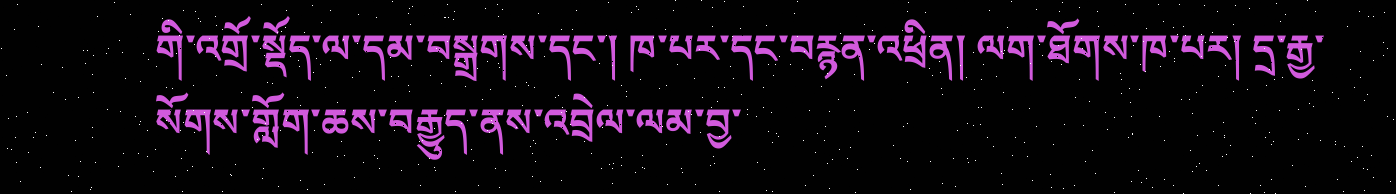གི་འགྲོ་སྡོད་ལ་དམ་བསྒྲགས་དང་། ཁ་པར་དང་བརྙན་འཕྲིན། ལག་ཐོགས་ཁ་པར། དྲ་རྒྱ་སོགས་གློག་ཆས་བརྒྱུད་ནས་འབྲེལ་ལམ་བྱ་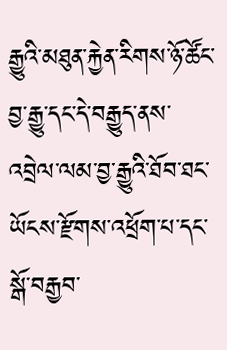རྒྱུའི་མཐུན་རྐྱེན་རིགས་ཉོ་ཚོང་བྱ་རྒྱུ་དང་དེ་བརྒྱུད་ནས་འབྲེལ་ལམ་བྱ་རྒྱུའི་ཐོབ་ཐང་ཡོངས་རྫོགས་འཕྲོག་པ་དང་སྒོ་བརྒྱབ་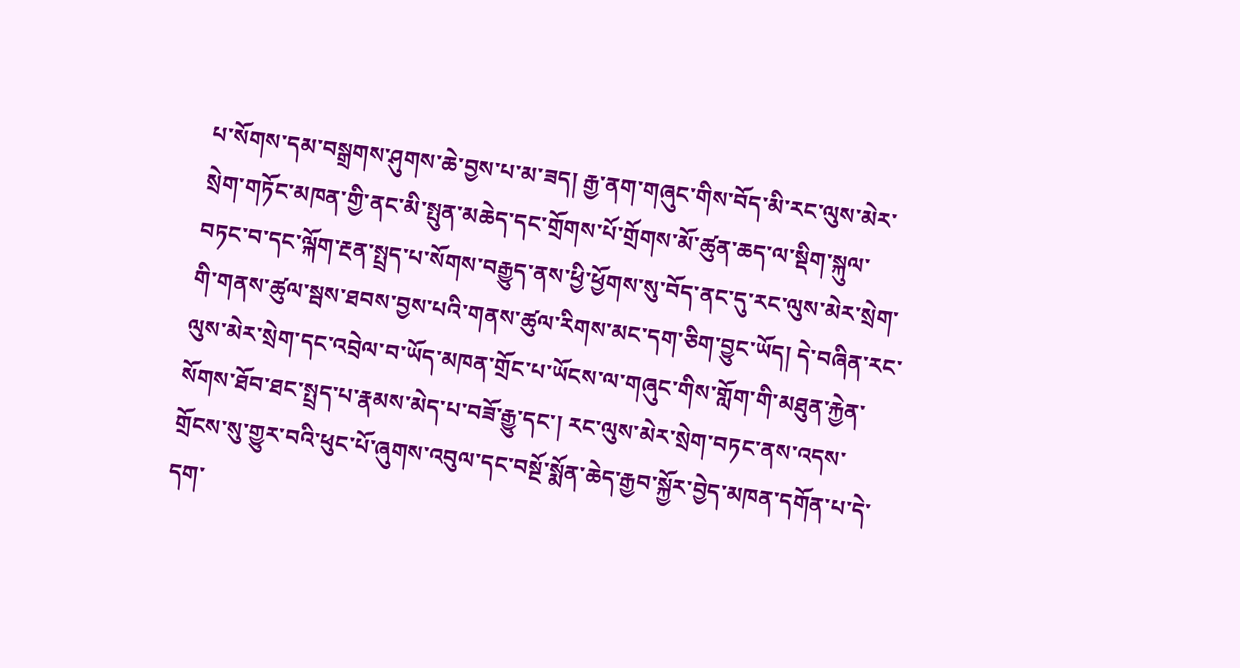པ་སོགས་དམ་བསྒྲགས་ཤུགས་ཆེ་བྱས་པ་མ་ཟད། རྒྱ་ནག་གཞུང་གིས་བོད་མི་རང་ལུས་མེར་སྲེག་གཏོང་མཁན་གྱི་ནང་མི་སྤུན་མཆེད་དང་གྲོགས་པོ་གྲོགས་མོ་ཚུན་ཆད་ལ་སྡིག་སྐུལ་བཏང་བ་དང་ལྐོག་རྔན་སྤྲད་པ་སོགས་བརྒྱུད་ནས་ཕྱི་ཕྱོགས་སུ་བོད་ནང་དུ་རང་ལུས་མེར་སྲེག་གི་གནས་ཚུལ་སྦས་ཐབས་བྱས་པའི་གནས་ཚུལ་རིགས་མང་དག་ཅིག་བྱུང་ཡོད། དེ་བཞིན་རང་ལུས་མེར་སྲེག་དང་འབྲེལ་བ་ཡོད་མཁན་གྲོང་པ་ཡོངས་ལ་གཞུང་གིས་གློག་གི་མཐུན་རྐྱེན་སོགས་ཐོབ་ཐང་སྤྲད་པ་རྣམས་མེད་པ་བཟོ་རྒྱུ་དང་། རང་ལུས་མེར་སྲེག་བཏང་ནས་འདས་གྲོངས་སུ་གྱུར་བའི་ཕུང་པོ་ཞུགས་འབུལ་དང་བསྔོ་སྨོན་ཆེད་རྒྱབ་སྐྱོར་བྱེད་མཁན་དགོན་པ་དེ་དག་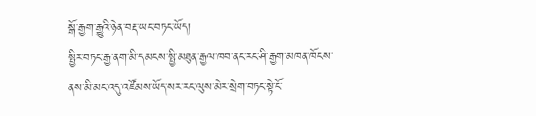སྒོ་རྒྱག་རྒྱུའི་ཉེན་བརྡ་ཡང་བཏང་ཡོད།
སྤྱིར་བཏང་རྒྱ་ནག་མི་དམངས་སྤྱི་མཐུན་རྒྱལ་ཁབ་ནང་རང་ཤི་རྒྱག་མཁན་ཁོངས་ནས་མི་མང་འདུ་འཛོམས་ཡོད་སར་རང་ལུས་མེར་སྲེག་བཏང་སྟེ་ངོ་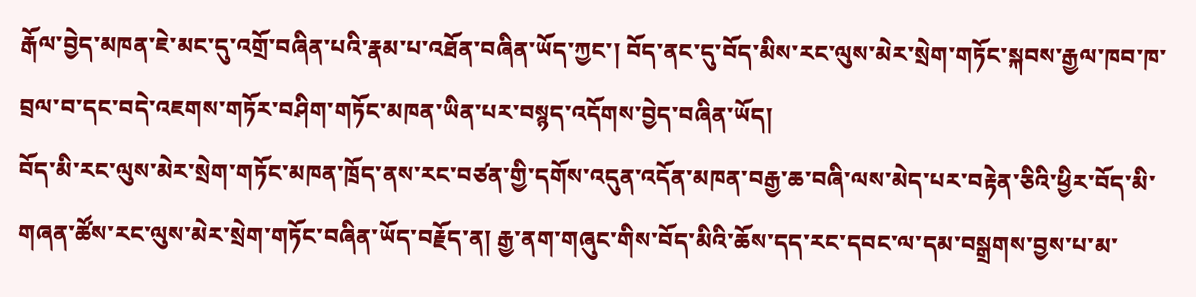རྒོལ་བྱེད་མཁན་ཇེ་མང་དུ་འགྲོ་བཞིན་པའི་རྣམ་པ་འཐོན་བཞིན་ཡོད་ཀྱང་། བོད་ནང་དུ་བོད་མིས་རང་ལུས་མེར་སྲེག་གཏོང་སྐབས་རྒྱལ་ཁབ་ཁ་བྲལ་བ་དང་བདེ་འཇགས་གཏོར་བཤིག་གཏོང་མཁན་ཡིན་པར་བསྙད་འདོགས་བྱེད་བཞིན་ཡོད།
བོད་མི་རང་ལུས་མེར་སྲེག་གཏོང་མཁན་ཁྲོད་ནས་རང་བཙན་གྱི་དགོས་འདུན་འདོན་མཁན་བརྒྱ་ཆ་བཞི་ལས་མེད་པར་བརྟེན་ཅིའི་ཕྱིར་བོད་མི་གཞན་ཚོས་རང་ལུས་མེར་སྲེག་གཏོང་བཞིན་ཡོད་བརྗོད་ན། རྒྱ་ནག་གཞུང་གིས་བོད་མིའི་ཆོས་དད་རང་དབང་ལ་དམ་བསྒྲགས་བྱས་པ་མ་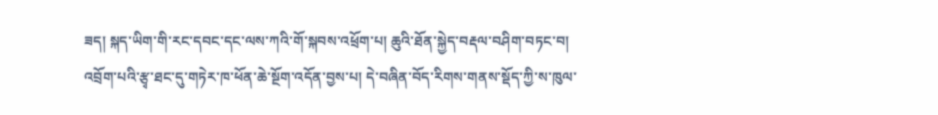ཟད། སྐད་ཡིག་གི་རང་དབང་དང་ལས་ཀའི་གོ་སྐབས་འཕྲོག་པ། ཆུའི་ཐོན་སྐྱེད་བརྡལ་བཤིག་བཏང་བ། འབྲོག་པའི་རྩྭ་ཐང་དུ་གཏེར་ཁ་ཕོན་ཆེ་སྔོག་འདོན་བྱས་པ། དེ་བཞིན་བོད་རིགས་གནས་སྡོད་ཀྱི་ས་ཁུལ་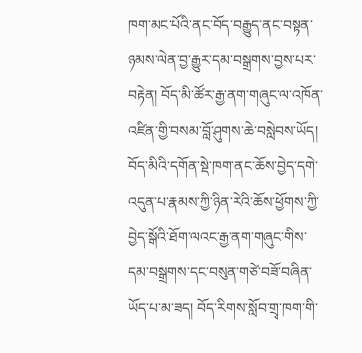ཁག་མང་པོའི་ནང་བོད་བརྒྱུད་ནང་བསྟན་ཉམས་ལེན་བྱ་རྒྱུར་དམ་བསྒྲགས་བྱས་པར་བརྟེན། བོད་མི་ཚོར་རྒྱ་ནག་གཞུང་ལ་འཁོན་འཛིན་གྱི་བསམ་བློ་ཤུགས་ཆེ་བསླེབས་ཡོད། བོད་མིའི་དགོན་སྡེ་ཁག་ནང་ཆོས་བྱེད་དགེ་འདུན་པ་རྣམས་ཀྱི་ཉིན་རེའི་ཆོས་ཕྱོགས་ཀྱི་བྱེད་སྒོའི་ཐོག་ལའང་རྒྱ་ནག་གཞུང་གིས་དམ་བསྒྲགས་དང་བསུན་གཙེ་བཟོ་བཞིན་ཡོད་པ་མ་ཟད། བོད་རིགས་སློབ་གྲྭ་ཁག་གི་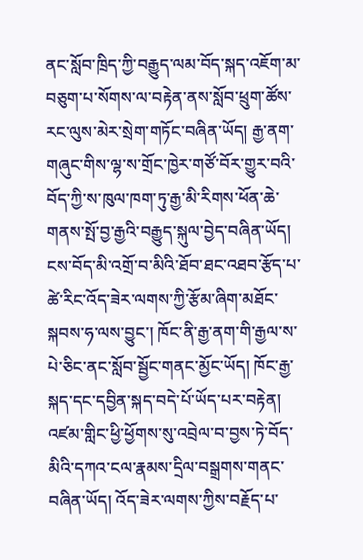ནང་སློབ་ཁྲིད་ཀྱི་བརྒྱུད་ལམ་བོད་སྐད་འཇོག་མ་བཅུག་པ་སོགས་ལ་བརྟེན་ནས་སློབ་ཕྲུག་ཚོས་རང་ལུས་མེར་སྲེག་གཏོང་བཞིན་ཡོད། རྒྱ་ནག་གཞུང་གིས་ལྷ་ས་གྲོང་ཁྱེར་གཙོ་བོར་གྱུར་བའི་བོད་ཀྱི་ས་ཁུལ་ཁག་ཏུ་རྒྱ་མི་རིགས་ཕོན་ཆེ་གནས་སྤོ་བྱ་རྒྱའི་བརྒྱུད་སྐུལ་བྱེད་བཞིན་ཡོད། ངས་བོད་མི་འགྲོ་བ་མིའི་ཐོབ་ཐང་འཐབ་རྩོད་པ་ཚེ་རིང་འོད་ཟེར་ལགས་ཀྱི་རྩོམ་ཞིག་མཐོང་སྐབས་ཧ་ལས་བྱུང་། ཁོང་ནི་རྒྱ་ནག་གི་རྒྱལ་ས་པེ་ཅིང་ནང་སློབ་སྦྱོང་གནང་མྱོང་ཡོད། ཁོང་རྒྱ་སྐད་དང་དབྱིན་སྐད་བདེ་པོ་ཡོད་པར་བརྟེན། འཛམ་གླིང་ཕྱི་ཕྱོགས་སུ་འབྲེལ་བ་བྱས་ཏེ་བོད་མིའི་དཀའ་ངལ་རྣམས་དྲིལ་བསྒྲགས་གནང་བཞིན་ཡོད། འོད་ཟེར་ལགས་ཀྱིས་བརྗོད་པ་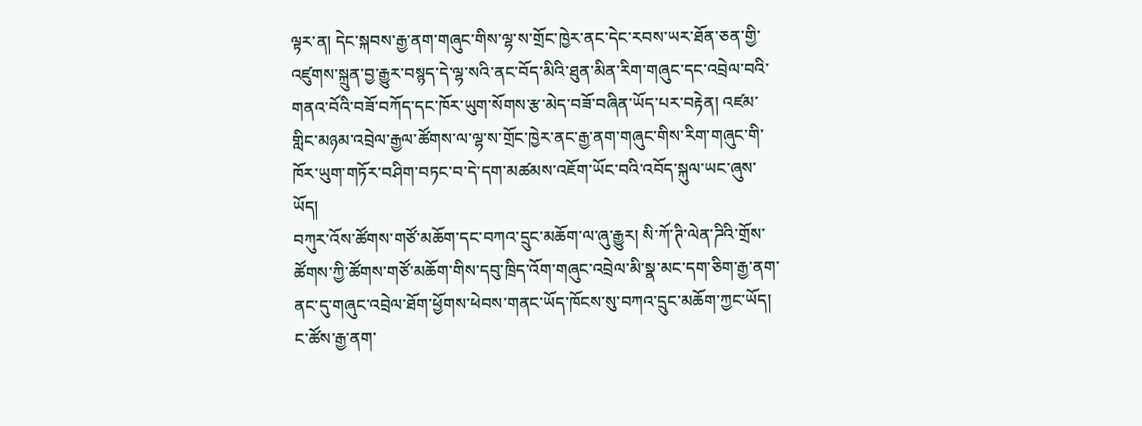ལྟར་ན། དེང་སྐབས་རྒྱ་ནག་གཞུང་གིས་ལྷ་ས་གྲོང་ཁྱེར་ནང་དེང་རབས་ཡར་ཐོན་ཅན་གྱི་འཛུགས་སྐྲུན་བྱ་རྒྱུར་བསྙད་དེ་ལྷ་སའི་ནང་བོད་མིའི་ཐུན་མིན་རིག་གཞུང་དང་འབྲེལ་བའི་གནའ་བོའི་བཟོ་བཀོད་དང་ཁོར་ཡུག་སོགས་རྩ་མེད་བཟོ་བཞིན་ཡོད་པར་བརྟེན། འཛམ་གླིང་མཉམ་འབྲེལ་རྒྱལ་ཚོགས་ལ་ལྷ་ས་གྲོང་ཁྱེར་ནང་རྒྱ་ནག་གཞུང་གིས་རིག་གཞུང་གི་ཁོར་ཡུག་གཏོར་བཤིག་བཏང་བ་དེ་དག་མཚམས་འཇོག་ཡོང་བའི་འབོད་སྐུལ་ཡང་ཞུས་ཡོད།
བཀུར་འོས་ཚོགས་གཙོ་མཆོག་དང་བཀའ་དྲུང་མཆོག་ལ་ཞུ་རྒྱུར། སི་ཀོ་ཊི་ལེན་ཌིའི་གྲོས་ཚོགས་ཀྱི་ཚོགས་གཙོ་མཆོག་གིས་དབུ་ཁྲིད་འོག་གཞུང་འབྲེལ་མི་སྣ་མང་དག་ཅིག་རྒྱ་ནག་ནང་དུ་གཞུང་འབྲེལ་ཐོག་ཕྱོགས་ཕེབས་གནང་ཡོད་ཁོངས་སུ་བཀའ་དྲུང་མཆོག་ཀྱང་ཡོད། ང་ཚོས་རྒྱ་ནག་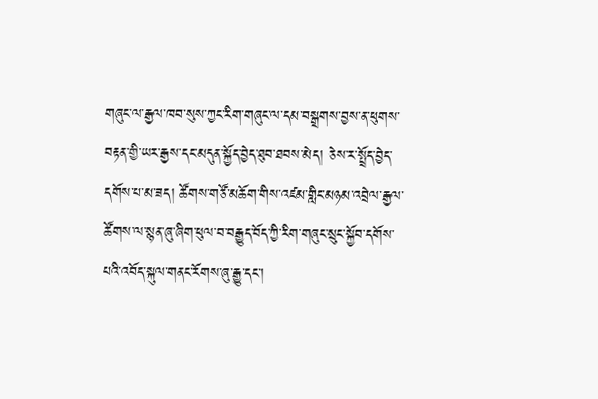གཞུང་ལ་རྒྱལ་ཁབ་སུས་ཀྱང་རིག་གཞུང་ལ་དམ་བསྒྲགས་བྱས་ན་ཕུགས་བརྟན་གྱི་ཡར་རྒྱས་དང་མདུན་སྐྱོད་བྱེད་ཐུབ་ཐབས་མེད། ཅེས་ར་སྤྲོད་བྱེད་དགོས་པ་མ་ཟད། ཚོགས་གཙོ་མཆོག་གིས་འཛམ་གླིང་མཉམ་འབྲེལ་རྒྱལ་ཚོགས་ལ་སྙན་ཞུ་ཞིག་ཕུལ་བ་བརྒྱུད་བོད་ཀྱི་རིག་གཞུང་སྲུང་སྐྱོབ་དགོས་པའི་འབོད་སྐུལ་གནང་རོགས་ཞུ་རྒྱུ་དང་།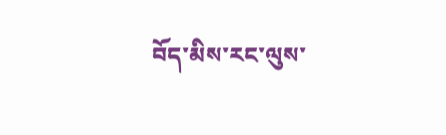བོད་མིས་རང་ལུས་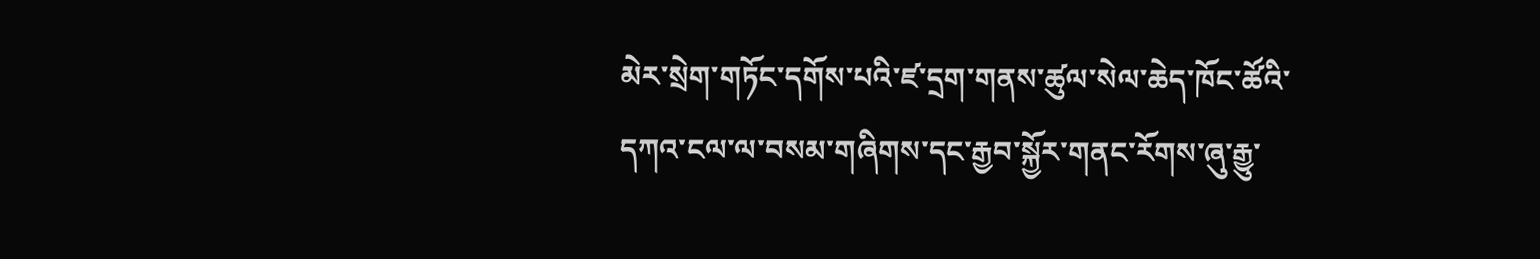མེར་སྲེག་གཏོང་དགོས་པའི་ཛ་དྲག་གནས་ཚུལ་སེལ་ཆེད་ཁོང་ཚོའི་དཀའ་ངལ་ལ་བསམ་གཞིགས་དང་རྒྱབ་སྐྱོར་གནང་རོགས་ཞུ་རྒྱུ་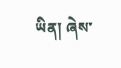ཡིན། ཞེས་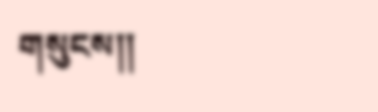གསུངས།།